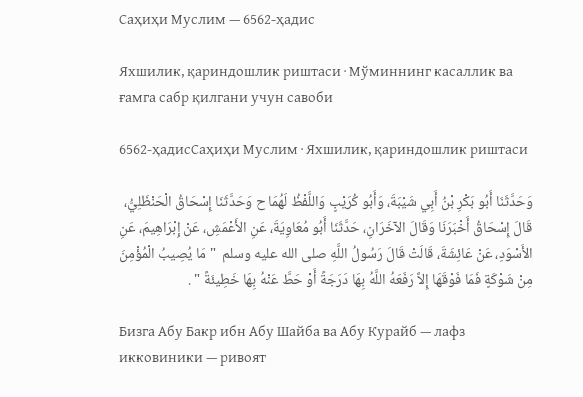Саҳиҳи Муслим — 6562-ҳадис

Яхшилик, қариндошлик риштаси · Мўминнинг касаллик ва ғамга сабр қилгани учун савоби

6562-ҳадисСаҳиҳи Муслим · Яхшилик, қариндошлик риштаси

وَحَدَّثَنَا أَبُو بَكْرِ بْنُ أَبِي شَيْبَةَ، وَأَبُو كُرَيْبٍ وَاللَّفْظُ لَهُمَا ح وَحَدَّثَنَا إِسْحَاقُ الْحَنْظَلِيُّ، قَالَ إِسْحَاقُ أَخْبَرَنَا وَقَالَ الآخَرَانِ، حَدَّثَنَا أَبُو مُعَاوِيَةَ، عَنِ الأَعْمَشِ، عَنْ إِبْرَاهِيمَ، عَنِ الأَسْوَدِ، عَنْ عَائِشَةَ، قَالَتْ قَالَ رَسُولُ اللَّهِ صلى الله عليه وسلم  " مَا يُصِيبُ الْمُؤْمِنَ مِنْ شَوْكَةٍ فَمَا فَوْقَهَا إِلاَّ رَفَعَهُ اللَّهُ بِهَا دَرَجَةً أَوْ حَطَّ عَنْهُ بِهَا خَطِيئَةً " .

Бизга Абу Бакр ибн Абу Шайба ва Абу Курайб — лафз икковиники — ривоят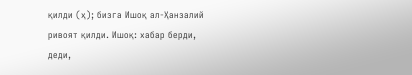қилди (ҳ); бизга Ишоқ ал-Ҳанзалий ривоят қилди. Ишоқ: хабар берди, деди,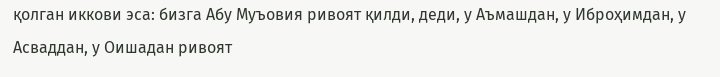қолган иккови эса: бизга Абу Муъовия ривоят қилди, деди, у Аъмашдан, у Иброҳимдан, у Асваддан, у Оишадан ривоят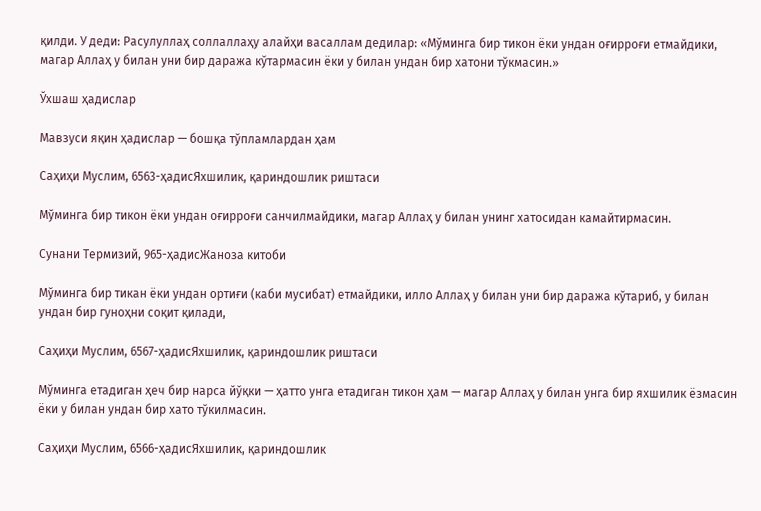қилди. У деди: Расулуллаҳ соллаллаҳу алайҳи васаллам дедилар: «Мўминга бир тикон ёки ундан оғирроғи етмайдики, магар Аллаҳ у билан уни бир даража кўтармасин ёки у билан ундан бир хатони тўкмасин.»

Ўхшаш ҳадислар

Мавзуси яқин ҳадислар — бошқа тўпламлардан ҳам

Саҳиҳи Муслим, 6563-ҳадисЯхшилик, қариндошлик риштаси

Мўминга бир тикон ёки ундан оғирроғи санчилмайдики, магар Аллаҳ у билан унинг хатосидан камайтирмасин.

Сунани Термизий, 965-ҳадисЖаноза китоби

Мўминга бир тикан ёки ундан ортиғи (каби мусибат) етмайдики, илло Аллаҳ у билан уни бир даража кўтариб, у билан ундан бир гуноҳни соқит қилади,

Саҳиҳи Муслим, 6567-ҳадисЯхшилик, қариндошлик риштаси

Мўминга етадиган ҳеч бир нарса йўқки — ҳатто унга етадиган тикон ҳам — магар Аллаҳ у билан унга бир яхшилик ёзмасин ёки у билан ундан бир хато тўкилмасин.

Саҳиҳи Муслим, 6566-ҳадисЯхшилик, қариндошлик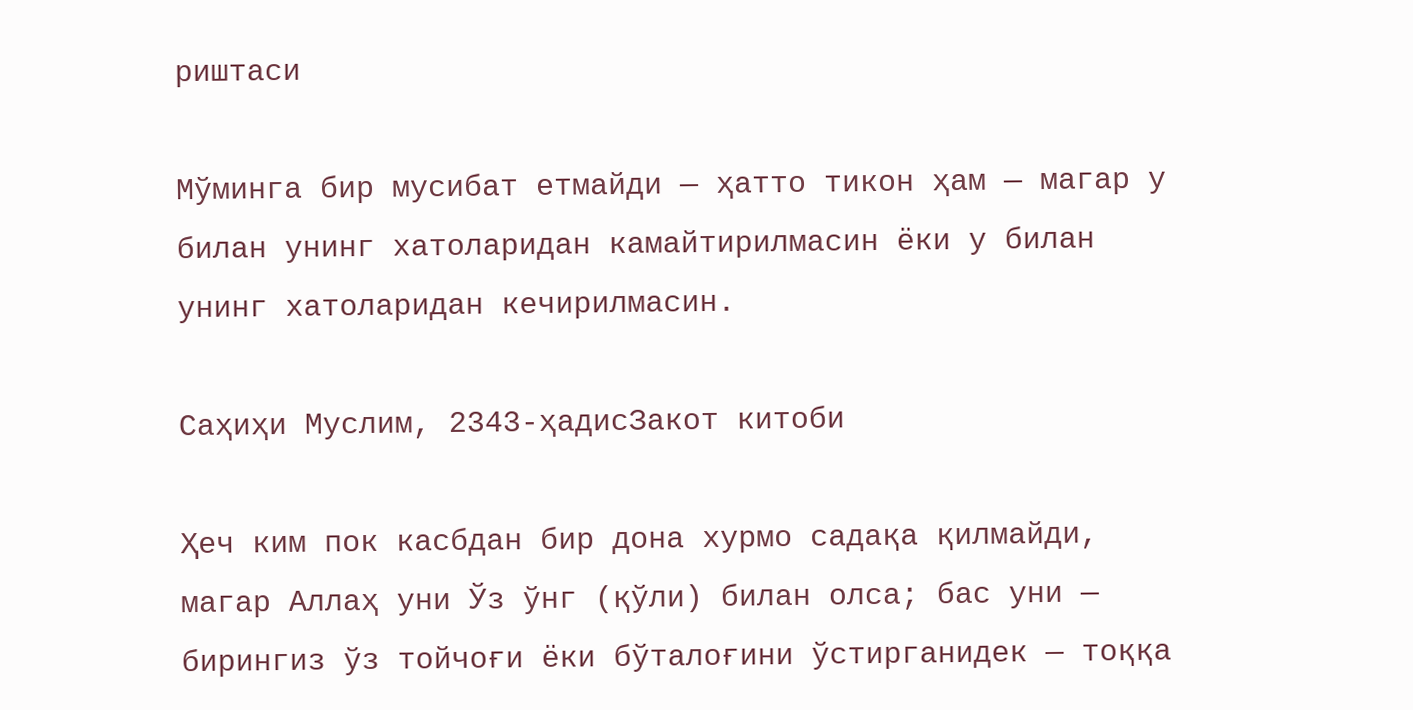риштаси

Мўминга бир мусибат етмайди — ҳатто тикон ҳам — магар у билан унинг хатоларидан камайтирилмасин ёки у билан унинг хатоларидан кечирилмасин.

Саҳиҳи Муслим, 2343-ҳадисЗакот китоби

Ҳеч ким пок касбдан бир дона хурмо садақа қилмайди, магар Аллаҳ уни Ўз ўнг (қўли) билан олса; бас уни — бирингиз ўз тойчоғи ёки бўталоғини ўстирганидек — тоққа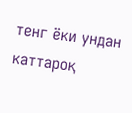тенг ёки ундан каттароқ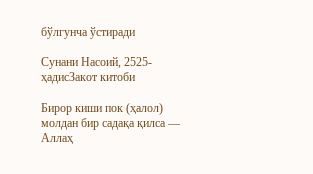бўлгунча ўстиради

Сунани Насоий, 2525-ҳадисЗакот китоби

Бирор киши пок (ҳалол) молдан бир садақа қилса — Аллаҳ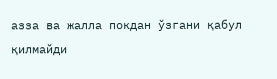азза ва жалла покдан ўзгани қабул қилмайди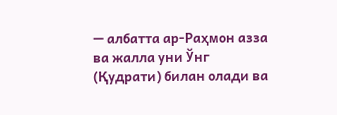— албатта ар-Раҳмон азза ва жалла уни Ўнг (Қудрати) билан олади ва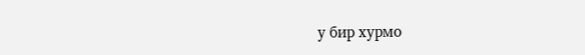у бир хурмо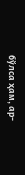бўлса ҳам, ар-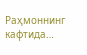Раҳмоннинг кафтида…